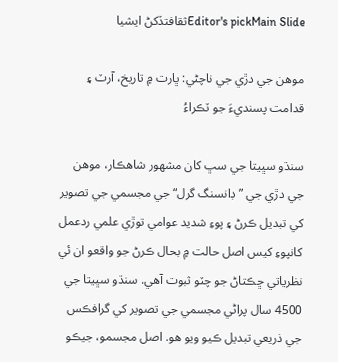Editor's pickMain Slideثقافتڏکڻ ايشيا

موهن جي دڙي جي ناچڻي: ڀارت ۾ تاريخ، آرٽ ۽ قدامت پسنديءَ جو ٽڪراءُ

سنڌو سڀيتا جي سڀ کان مشهور شاهڪار، موهن جي دڙي جي ”ڊانسنگ گرل“ جي مجسمي جي تصوير کي تبديل ڪرڻ ۽ پوءِ شديد عوامي توڙي علمي ردعمل کانپوءِ کيس اصل حالت ۾ بحال ڪرڻ جو واقعو ان ئي نظرياتي ڇڪتاڻ جو چٽو ثبوت آهي. سنڌو سڀيتا جي 4500 سال پراڻي مجسمي جي تصوير کي گرافڪس جي ذريعي تبديل ڪيو ويو هو. اصل مجسمو، جيڪو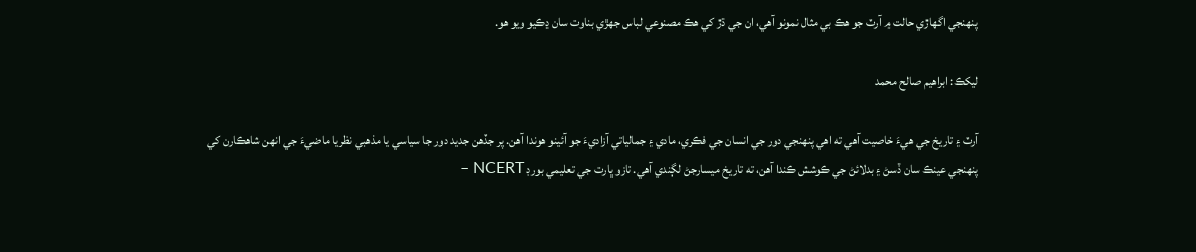پنهنجي اگهاڙي حالت ۾ آرٽ جو هڪ بي مثال نمونو آهي، ان جي ڌڙ کي هڪ مصنوعي لباس جهڙي بناوت سان ڍڪيو ويو هو.

ليکڪ: ابراهيم صالح محمد

آرٽ ۽ تاريخ جي هيءَ خاصيت آهي ته اهي پنهنجي دور جي انسان جي فڪري، مادي ۽ جمالياتي آزاديءَ جو آئينو هوندا آهن. پر جڏهن جديد دور جا سياسي يا مذهبي نظريا ماضيءَ جي انهن شاهڪارن کي پنهنجي عينڪ سان ڏسڻ ۽ بدلائڻ جي ڪوشش ڪندا آهن، ته تاريخ ميسارجڻ لڳندي آهي. تازو ڀارت جي تعليمي بورڊ NCERT –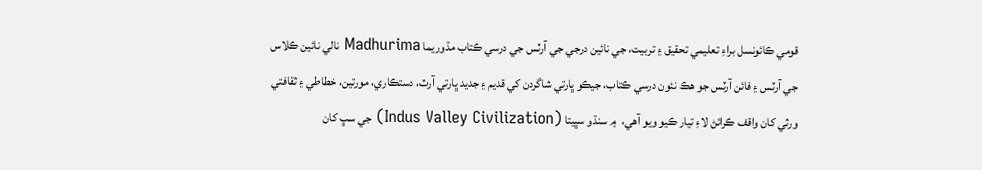قومي ڪائونسل براءِ تعليمي تحقيق ۽ تربيت، جي نائين درجي جي آرٽس جي درسي ڪتاب مڌوريما Madhurima نالي نائين ڪلاس جي آرٽس ۽ فائن آرٽس جو هڪ نئون درسي ڪتاب، جيڪو ڀارتي شاگردن کي قديم ۽ جديد ڀارتي آرٽ، دستڪاري، مورتين، خطاطي ۽ ثقافتي ورثي کان واقف ڪرائڻ لاءِ تيار ڪيو ويو آهي،  ۾ سنڌو سڀيتا (Indus Valley Civilization) جي سڀ کان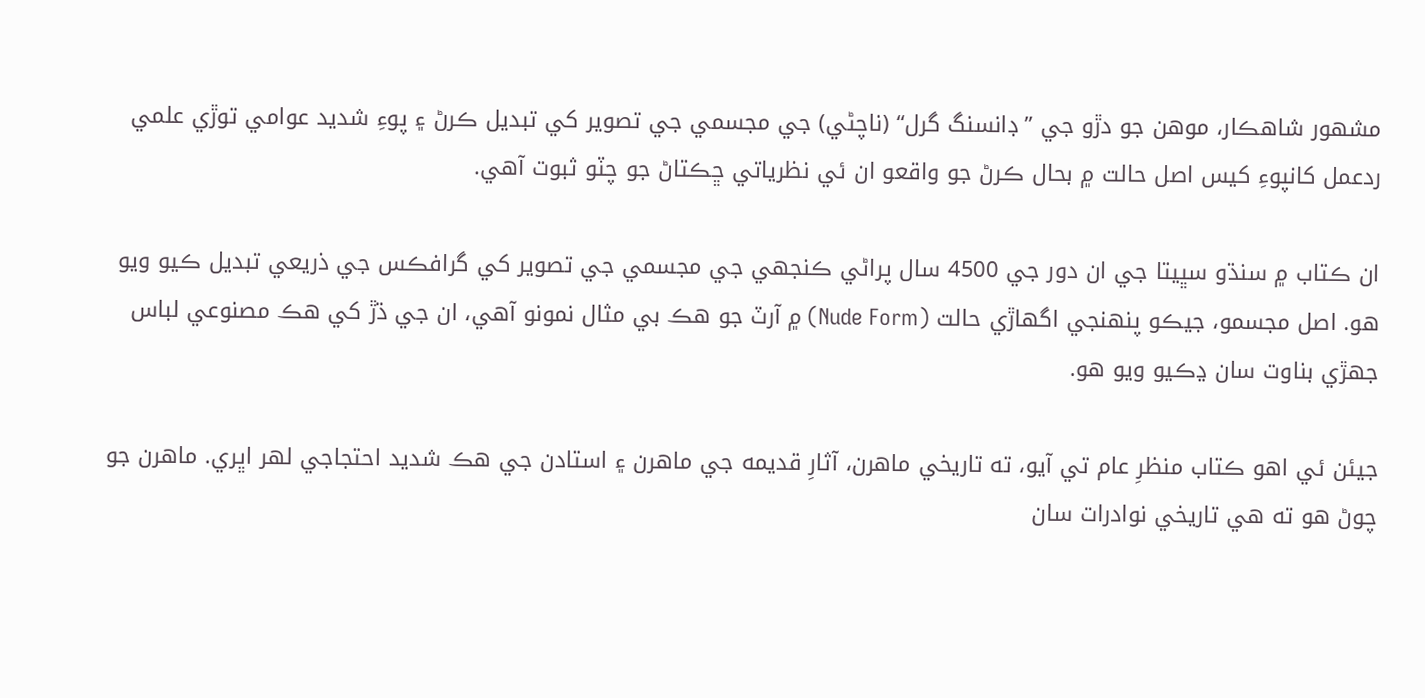مشهور شاهڪار، موهن جو دڙو جي ”ڊانسنگ گرل“ (ناچڻي) جي مجسمي جي تصوير کي تبديل ڪرڻ ۽ پوءِ شديد عوامي توڙي علمي ردعمل کانپوءِ کيس اصل حالت ۾ بحال ڪرڻ جو واقعو ان ئي نظرياتي ڇڪتاڻ جو چٽو ثبوت آهي.

ان ڪتاب ۾ سنڌو سڀيتا جي ان دور جي 4500 سال پراڻي ڪنجھي جي مجسمي جي تصوير کي گرافڪس جي ذريعي تبديل ڪيو ويو هو. اصل مجسمو، جيڪو پنهنجي اگهاڙي حالت (Nude Form) ۾ آرٽ جو هڪ بي مثال نمونو آهي، ان جي ڌڙ کي هڪ مصنوعي لباس جهڙي بناوت سان ڍڪيو ويو هو.

جيئن ئي اهو ڪتاب منظرِ عام تي آيو، ته تاريخي ماهرن، آثارِ قديمه جي ماهرن ۽ استادن جي هڪ شديد احتجاجي لهر اڀري. ماهرن جو چوڻ هو ته هي تاريخي نوادرات سان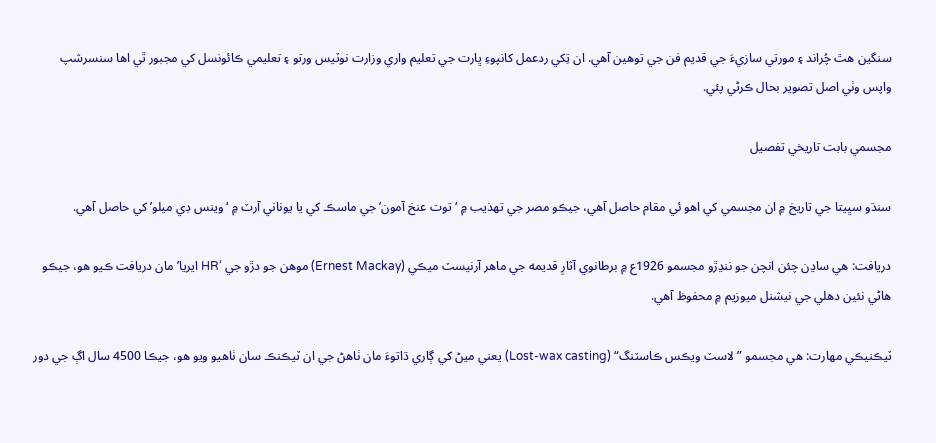سنگين ھٿ چُراند ۽ مورتي سازيءَ جي قديم فن جي توهين آهي. ان تِکي ردعمل کانپوءِ ڀارت جي تعليم واري وزارت نوٽيس ورتو ۽ تعليمي ڪائونسل کي مجبور ٿي اها سنسرشپ واپس وٺي اصل تصوير بحال ڪرڻي پئي.

مجسمي بابت تاريخي تفصيل

سنڌو سڀيتا جي تاريخ ۾ ان مجسمي کي اهو ئي مقام حاصل آهي، جيڪو مصر جي تهذيب ۾ ‘توت عنخ آمون’ جي ماسڪ کي يا يوناني آرٽ ۾ ‘وينس ڊي ميلو’ کي حاصل آهي.

دريافت: هي ساڍن چئن انچن جو ننڍڙو مجسمو 1926ع ۾ برطانوي آثارِ قديمه جي ماهر آرنيسٽ ميڪي (Ernest Mackay) موهن جو دڙو جي ‘HR ايريا’ مان دريافت ڪيو هو، جيڪو هاڻي نئين دهلي جي نيشنل ميوزيم ۾ محفوظ آهي.

ٽيڪنيڪي مهارت: هي مجسمو ”لاسٽ ويڪس ڪاسٽنگ“ (Lost-wax casting) يعني ميڻ کي ڳاري ڌاتوءَ مان ٺاھڻ جي ان ٽيڪنڪ سان ٺاهيو ويو هو، جيڪا 4500 سال اڳ جي دور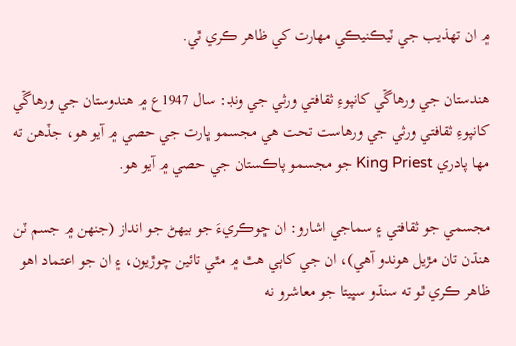۾ ان تهذيب جي ٽيڪنيڪي مهارت کي ظاهر ڪري ٿي.

هندستان جي ورهاڱي کانپوءِ ثقافتي ورثي جي ونڊ: سال 1947ع ۾ هندوستان جي ورهاڱي کانپوءِ ثقافتي ورثي جي ورهاست تحت هي مجسمو ڀارت جي حصي ۾ آيو هو، جڏهن ته مھا پادري King Priest جو مجسمو پاڪستان جي حصي ۾ آيو هو.

مجسمي جو ثقافتي ۽ سماجي اشارو: ان ڇوڪريءَ جو بيهڻ جو انداز (جنهن ۾ جسم ٽن هنڌن تان مڙيل هوندو آهي)، ان جي کاٻي هٿ ۾ مٿي تائين چوڙيون، ۽ ان جو اعتماد اهو ظاهر ڪري ٿو ته سنڌو سڀيتا جو معاشرو نه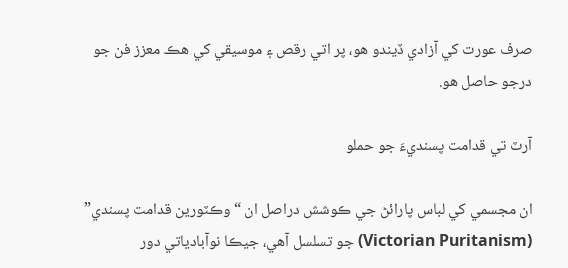صرف عورت کي آزادي ڏيندو هو، پر اتي رقص ۽ موسيقي کي هڪ معزز فن جو درجو حاصل هو.

آرٽ تي قدامت پسنديءَ جو حملو

ان مجسمي کي لباس پارائڻ جي ڪوشش دراصل ان “وڪٽورين قدامت پسندي” (Victorian Puritanism) جو تسلسل آهي، جيڪا نوآبادياتي دور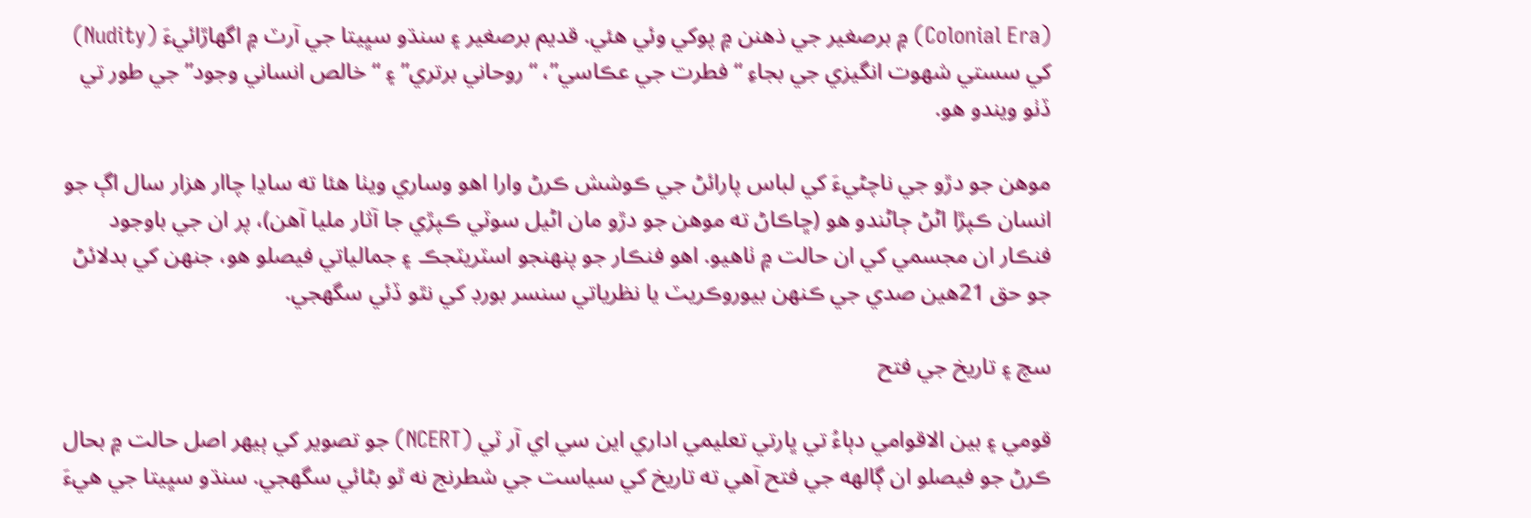(Colonial Era) ۾ برصغير جي ذهنن ۾ پوکي وئي هئي. قديم برصغير ۽ سنڌو سڀيتا جي آرٽ ۾ اگهاڙائيءَ (Nudity) کي سستي شهوت انگيزي جي بجاءِ “فطرت جي عڪاسي”، “روحاني برتري” ۽ “خالص انساني وجود” جي طور تي ڏٺو ويندو هو.

موهن جو دڙو جي ناچڻيءَ کي لباس پارائڻ جي ڪوشش ڪرڻ وارا اهو وساري ويٺا ھئا ته ساڍا چاار هزار سال اڳ جو انسان ڪپڙا اڻڻ ڄاڻندو هو (ڇاڪاڻ ته موهن جو دڙو مان اڻيل سوٽي ڪپڙي جا آثار مليا آهن)، پر ان جي باوجود فنڪار ان مجسمي کي ان حالت ۾ ٺاهيو. اهو فنڪار جو پنهنجو اسٽريٽجڪ ۽ جمالياتي فيصلو هو، جنهن کي بدلائڻ جو حق 21هين صدي جي ڪنهن بيوروڪريٽ يا نظرياتي سنسر بورڊ کي نٿو ڏئي سگهجي.

سچ ۽ تاريخ جي فتح

قومي ۽ بين الاقوامي دٻاءُ تي ڀارتي تعليمي اداري اين سي اي آر ٽي (NCERT) جو تصوير کي ٻيهر اصل حالت ۾ بحال ڪرڻ جو فيصلو ان ڳالهه جي فتح آهي ته تاريخ کي سياست جي شطرنج نه ٿو بڻائي سگهجي. سنڌو سڀيتا جي هيءَ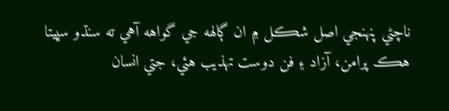ناچڻي پنهنجي اصل شڪل ۾ ان ڳالهه جي گواهه آهي ته سنڌو سڀيتا هڪ پرامن، آزاد ۽ فن دوست تهذيب هئي، جتي انسان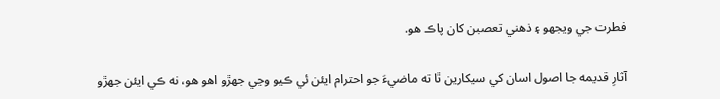فطرت جي ويجهو ۽ ذهني تعصبن کان پاڪ هو.

آثارِ قديمه جا اصول اسان کي سيکارين ٿا ته ماضيءَ جو احترام ايئن ئي ڪيو وڃي جهڙو اهو هو، نه ڪي ايئن جهڙو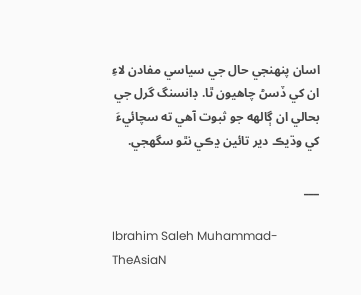اسان پنهنجي حال جي سياسي مفادن لاءِ ان کي ڏسڻ چاهيون ٿا. ڊانسنگ گرل جي بحالي ان ڳالهه جو ثبوت آهي ته سچائيءَ کي وڌيڪ دير تائين ڍڪي نٿو سگهجي.

___

Ibrahim Saleh Muhammad-TheAsiaN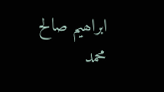ابراھيم صالح محمد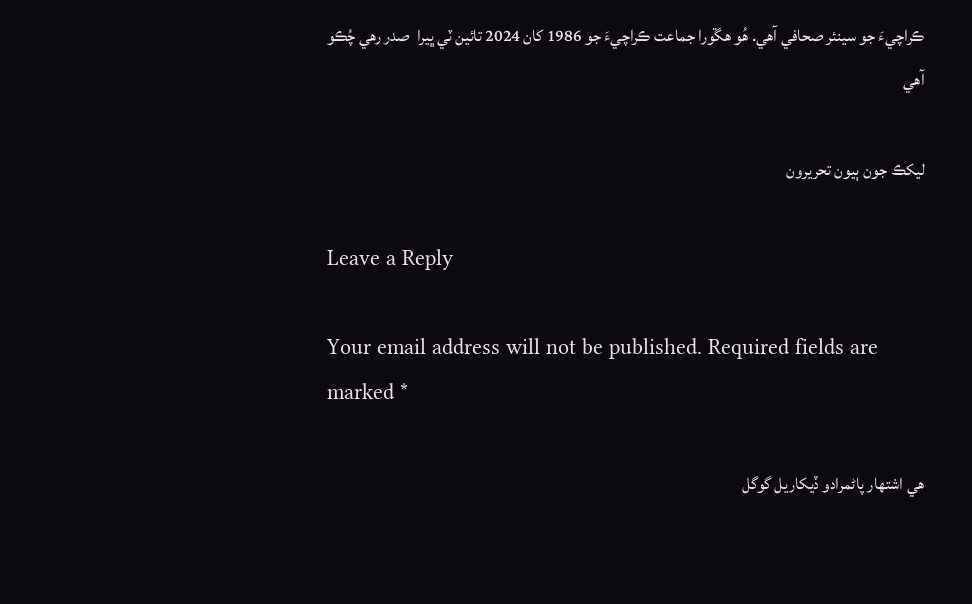ڪراچيءَ جو سينئر صحافي آھي. ھُو ھڱورا جماعت ڪراچيءَ جو 1986 کان 2024 تائين ٽي ڀيرا  صدر رھي چُڪو آھي

ليکڪ جون ٻيون تحريرون

Leave a Reply

Your email address will not be published. Required fields are marked *

هي اشتهار پاڻمرادو ڏيکاريل گوگل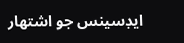ايڊسينس جو اشتهار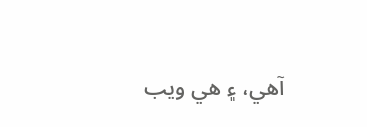آهي، ۽ هي ويب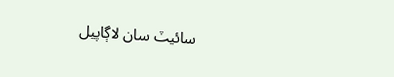سائيٽ سان لاڳاپيل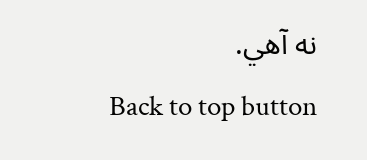نه آهي.
Back to top button